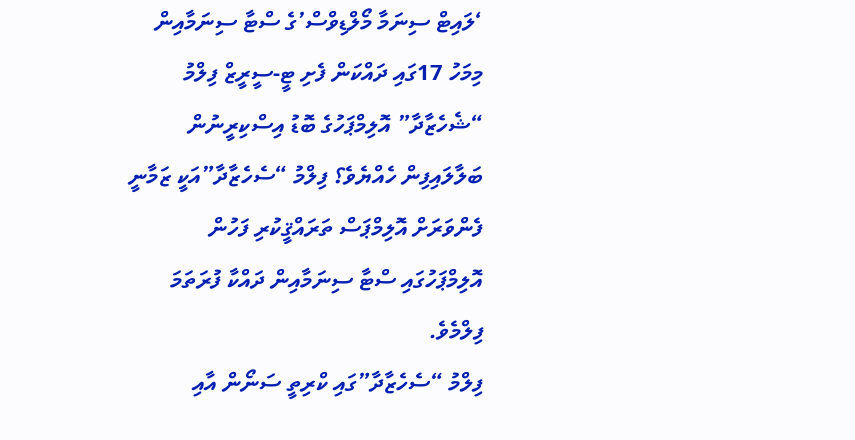‘ލައިޓް ސިނަމާ މޯލްޑިވްސް’ގެ ސްޓާ ސިނަމާއިން މިމަހު 17ގައި ދައްކަން ފެށި ޓީ-ސީރީޒް ފިލްމު “ޝެހެޒާދާ” އޮލިމްޕަހުގެ ބޮޑު އިސްކިރީނުން ބަލާލައިފިން ހެއްޔެވެ؟ ފިލްމު “ސެހެޒާދާ”އަކީ ޒަމާނީ ފެންވަރަށް އޮލިމްޕަސް ތަރައްޤީކުރި ފަހުން އޮލިމްޕަހުގައި ސްޓާ ސިނަމާއިން ދައްކާ ފުރަތަމަ ފިލްމެވެ.
ފިލްމު “ސެހެޒާދާ”ގައި ކްރިތީ ސަނޯން އާއި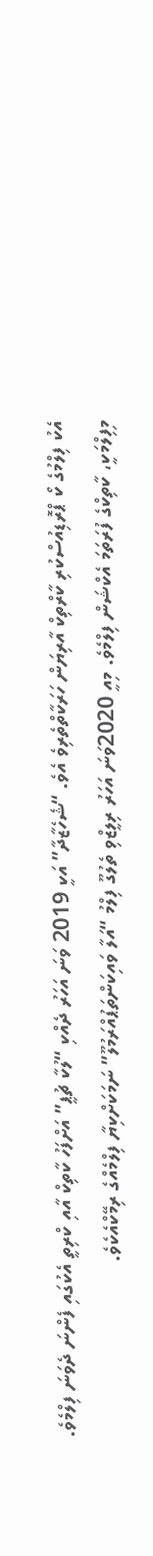އެކު ފިލްމުގެ ކޯ ޕްރޮޑިއުސްކުރި ކާރްތިކް އާރިޔަން ހަރަކާތްތެރިވެ އެވެ. “ޝެހެޒާދާ” އަކީ 2019 ވަނަ އަހަރު ދެއްކި “ލުކާ ޗުޕީ” އަށްފަހު ކާތިކް އާއި ކްރިތީ އެކުގައި ފެންނަ ދެވަނަ ފިލްމެވެ.
މިފިލްމަކީ، ކާތިކްގެ ފުރަތަމަ އެކްޝަން ފިލްމެވެ. މިއީ 2020ވަނަ އަހަރު ރިލީޒްވި ތެލުގޫ ފިލްމު “އަލާ ވައިކަންތަޕުއްރަމުލޫ” ނަމަކަށްކިޔާ ފިލްމެއްގެ ރިމޭކްއެކެވެ.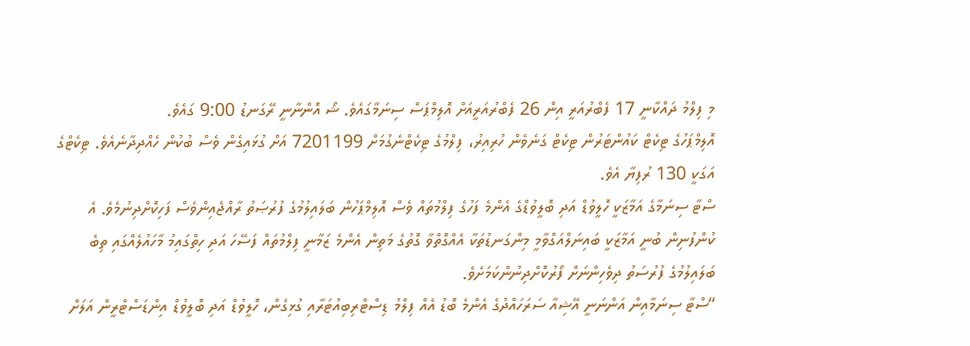މި ފިލްމު ދައްކާނީ 17 ފެބްރުއަރީ އިން 26 ފެބްރުއަރީއަށް އޮލިމްޕަސް ސިނަމާގައެވެ. ޝޯ އޮންނާނީ ރޭގަނޑު 9:00 ގައެވެ.
އޮލިމްޕަހުގެ ޓިކެޓް ކައުންޓަރުން ޓިކެޓް ގަނެވެން ހުރިއިރު، ފިލްމުގެ ޓިކެޓްނެގުމަށް 7201199 އަށް ގުޅައިގެން ވެސް ބުކުން ހެއްދިދާނެއެވެ. ޓިކެޓްގެ އަގަކީ 130 ރުފިޔާ އެވެ.
ސްޓާ ސިނަމާގެ އަމާޒަކީ ހޮލީވުޑް އަދި ބޮލީވުޑްގެ އެންމެ ފަހުގެ ފިލްމުތައް ވެސް އޮލިމްޕަހުން ބަލައިލުމުގެ ފުރުޞަތު ރާއްޖެއިންވެސް ފަހިކޮށްދިނުމެވެ. އެ ކުންފުނިން ބުނީ އަމާޒަކީ ބައިނަލްއަގްވާމީ މިންގަނޑުތަކާ އެއްގޮތްވާ ގޮތުގެ މަތިން އެންމެ ޒަމާނީ ފިލްމުތައް ފަސޭހަ އަދި ހިތްގައިމު މާހައުލެއްގައި ތިބެ ބަލައިލުމުގެ ފުރުސަތު ދިވެހިންނަށް ފޯރުކޮށްދިނުންކަމަށެވެ.
“ސްޓާ ސިނަމާއިން އަންނަނީ އޭޝިއާ ސަރަހައްދުގެ އެންމެ ބޮޑު އެއް ފިލްމު ޑިސްޓްރިބިއުޓަރާއި ގުޅިގެން، ހޮލީވުޑް އަދި ބޮލީވުޑް އިންޑަސްޓްރީން އަލަށް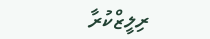ރިލީޒްކުރާ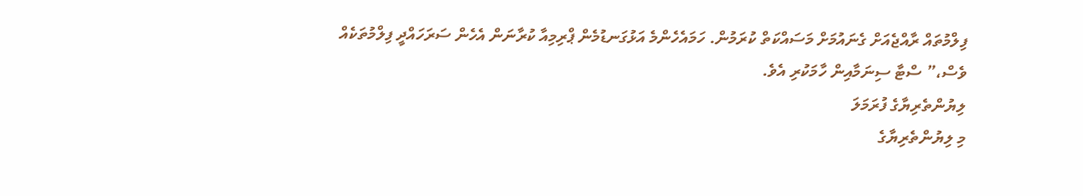ފިލްމުތައް ރާއްޖެއަށް ގެނައުމަށް މަސައްކަތް ކުރަމުން. ހަމައެހެންމެ އަޅުގަނޑުމެން ޕްރިމިއާ ކުރާނަން އެހެން ސަރަހައްދީ ފިލްމުތަކެއް ވެސް،” ސްޓާ ސިނަމާއިން ހާމަކުރި އެވެ.
ލިޔުންތެރިޔާގެ ފުރަމަލަ
މި ލިޔުންތެރިޔާގެ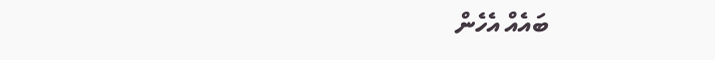ބައެއް އެހެން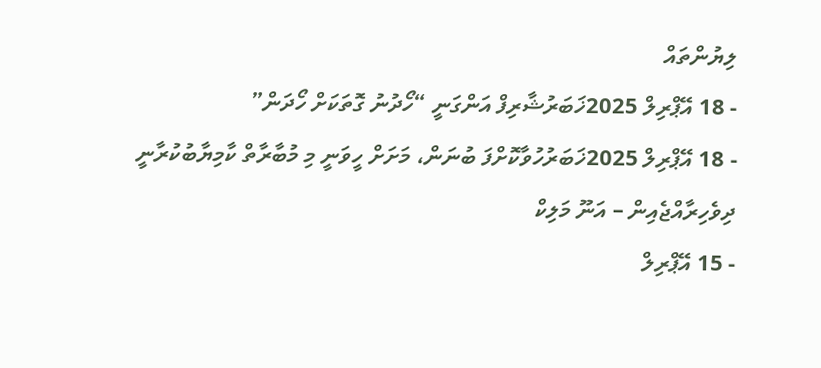ލިޔުންތައް
- 18 އޭޕްރިލް 2025ޚަބަރުޝާރިފް އަންގަނީ “ހޯދުނު ގޮތަކަށް ހޯދަން”
- 18 އޭޕްރިލް 2025ޚަބަރުހުވާކޮށްފަ ބުނަން، މަށަށް ހީވަނީ މި މުބާރާތް ކާމިޔާބުކުރާނީ ދިވެހިރާއްޖެއިން – އަނޫ މަލިކް
- 15 އޭޕްރިލް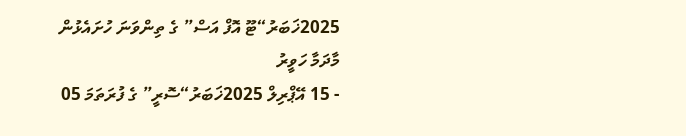2025ޚަބަރު“ޓޫ އޮފް އަސް” ގެ ތިންވަނަ ހުށައެޅުން މާދަމާ ހަވީރު
- 15 އޭޕްރިލް 2025ޚަބަރު“ސޮރީ” ގެ ފުރަތަމަ 05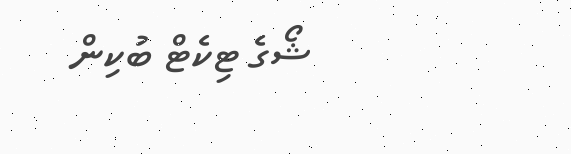ޝޯގެ ޓިކެޓް ބުކިން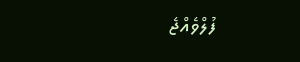ފުލްވެއްޖެ